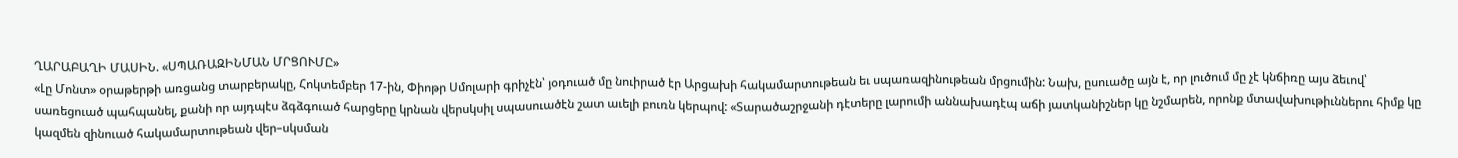ՂԱՐԱԲԱՂԻ ՄԱՍԻՆ. «ՍՊԱՌԱԶԻՆՄԱՆ ՄՐՑՈՒՄԸ»
«Լը Մոնտ» օրաթերթի առցանց տարբերակը, Հոկտեմբեր 17-ին, Փիոթր Սմոլարի գրիչէն՝ յօդուած մը նուիրած էր Արցախի հակամարտութեան եւ սպառազինութեան մրցումին: Նախ, ըսուածը այն է, որ լուծում մը չէ կնճիռը այս ձեւով՝ սառեցուած պահպանել, քանի որ այդպէս ձգձգուած հարցերը կրնան վերսկսիլ սպասուածէն շատ աւելի բուռն կերպով: «Տարածաշրջանի դէտերը լարումի աննախադէպ աճի յատկանիշներ կը նշմարեն, որոնք մտավախութիւններու հիմք կը կազմեն զինուած հակամարտութեան վեր–սկսման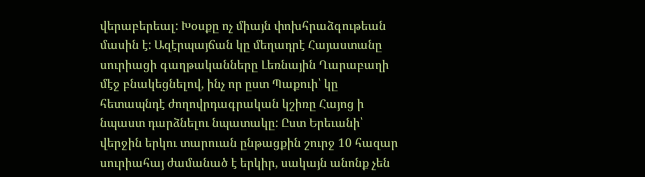վերաբերեալ: Խօսքը ոչ միայն փոխհրաձգութեան մասին է: Ազէրպայճան կը մեղադրէ Հայաստանը սուրիացի գաղթականները Լեռնային Ղարաբաղի մէջ բնակեցնելով, ինչ որ ըստ Պաքուի՝ կը հետապնդէ ժողովրդագրական կշիռը Հայոց ի նպաստ դարձնելու նպատակը: Ըստ Երեւանի՝ վերջին երկու տարուան ընթացքին շուրջ 10 հազար սուրիահայ ժամանած է երկիր, սակայն անոնք չեն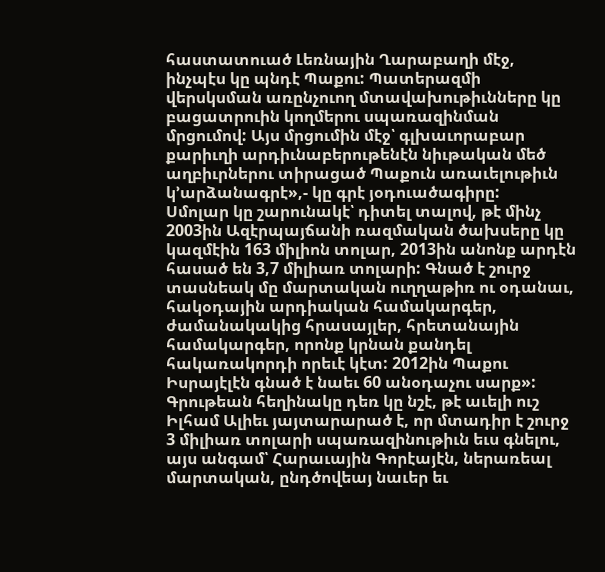հաստատուած Լեռնային Ղարաբաղի մէջ, ինչպէս կը պնդէ Պաքու: Պատերազմի վերսկսման առընչուող մտավախութիւնները կը բացատրուին կողմերու սպառազինման մրցումով: Այս մրցումին մէջ՝ գլխաւորաբար քարիւղի արդիւնաբերութենէն նիւթական մեծ աղբիւրներու տիրացած Պաքուն առաւելութիւն կ՚արձանագրէ»,- կը գրէ յօդուածագիրը:
Սմոլար կը շարունակէ՝ դիտել տալով, թէ մինչ 2003ին Ազէրպայճանի ռազմական ծախսերը կը կազմէին 163 միլիոն տոլար, 2013ին անոնք արդէն հասած են 3,7 միլիառ տոլարի: Գնած է շուրջ տասնեակ մը մարտական ուղղաթիռ ու օդանաւ, հակօդային արդիական համակարգեր, ժամանակակից հրասայլեր, հրետանային համակարգեր, որոնք կրնան քանդել հակառակորդի որեւէ կէտ: 2012ին Պաքու Իսրայէլէն գնած է նաեւ 60 անօդաչու սարք»: Գրութեան հեղինակը դեռ կը նշէ, թէ աւելի ուշ Իլհամ Ալիեւ յայտարարած է, որ մտադիր է շուրջ 3 միլիառ տոլարի սպառազինութիւն եւս գնելու, այս անգամ՝ Հարաւային Գորէայէն, ներառեալ մարտական, ընդծովեայ նաւեր եւ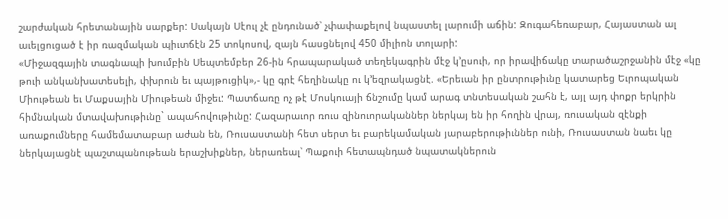շարժական հրետանային սարքեր: Սակայն Սէուլ չէ ընդունած՝ չփափաքելով նպաստել լարումի աճին: Զուգահեռաբար, Հայաստան ալ աւելցուցած է իր ռազմական պիւտճէն 25 տոկոսով, զայն հասցնելով 450 միլիոն տոլարի:
«Միջազգային տագնապի խումբին Սեպտեմբեր 26-ին հրապարակած տեղեկագրին մէջ կ’ըսուի, որ իրավիճակը տարածաշրջանին մէջ «կը թուի անկանխատեսելի, փխրուն եւ պայթուցիկ»,- կը գրէ հեղինակը ու կ՚եզրակացնէ. «Երեւան իր ընտրութիւնը կատարեց Եւրոպական Միութեան եւ Մաքսային Միութեան միջեւ: Պատճառը ոչ թէ Մոսկուայի ճնշումը կամ արագ տնտեսական շահն է, այլ այդ փոքր երկրին հիմնական մտավախութիւնը` ապահովութիւնը: Հազարաւոր ռուս զինուորականներ ներկայ են իր հողին վրայ, ռուսական զէնքի առաքումները համեմատաբար աժան են, Ռուսաստանի հետ սերտ եւ բարեկամական յարաբերութիւններ ունի, Ռուսաստան նաեւ կը ներկայացնէ պաշտպանութեան երաշխիքներ, ներառեալ՝ Պաքուի հետապնդած նպատակներուն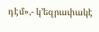դէմ»,- կ’եզրափակէ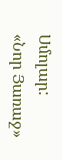Սմոլար:
«Նոր Յառաջ»